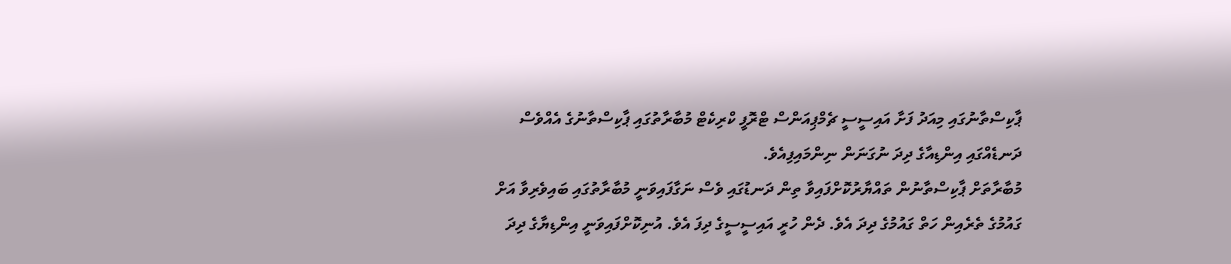ޕާކިސްތާނުގައި މިއަދު ފަށާ އައިސީސީ ޗެމްޕިއަންސް ޓްރޮފީ ކްރިކެޓް މުބާރާތުގައި ޕާކިސްތާނުގެ އެއްވެސް ދަނޑެއްގައި އިންޑިއާގެ ދިދަ ނުގަނަން ނިންމައިފިއެވެ.
މުބާރާތަށް ޕާކިސްތާނުން ތައްޔާރުކޮށްފައިވާ ތިން ދަނޑުގައި ވެސް ނަގާފައިވަނީ މުބާރާތުގައި ބައިވެރިވާ އަށް ގައުމުގެ ތެރެއިން ހަތް ގައުމުގެ ދިދަ އެވެ. ދެން ހުރީ އައިސީސީގެ ދިފަ އެވެ. އުނިކޮށްފައިވަނީ އިންޑިޔާގެ ދިދަ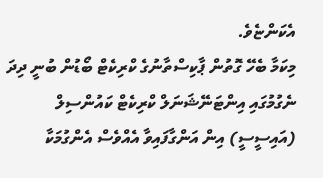އެކަންޏެވެ.
މިކަމާ ބެހޭ ގޮތުން ޕާކިސްތާނުގެ ކްރިކެޓް ބޯޑުން ބުނީ ދިދަ ނެގުމުގައި އިންޓަނޭޝަނަލް ކްރިކެޓް ކައުންސިލް (އައިސީސީ) އިން އަންގާފައިވާ އެއްވެސް އެންގުމަކާ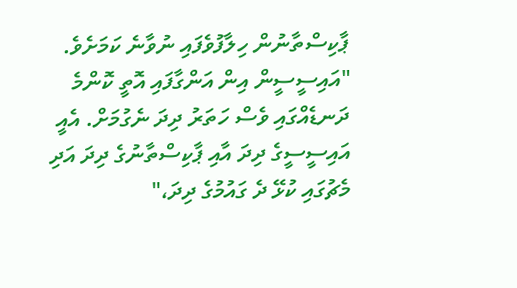ޕާކިސްތާނުން ހިލާފުވެފައި ނުވާނެ ކަމަށެވެ.
"އައިސީސީން އިން އަންގާފައި އޮތީ ކޮންމެ ދަނޑެއްގައި ވެސް ހަތަރު ދިދަ ނެގުމަށް. އެއީ އައިސީސީގެ ދިދަ އާއި ޕާކިސްތާނުގެ ދިދަ އަދި މެޗުގައި ކުޅޭ ދެ ގައުމުގެ ދިދަ،"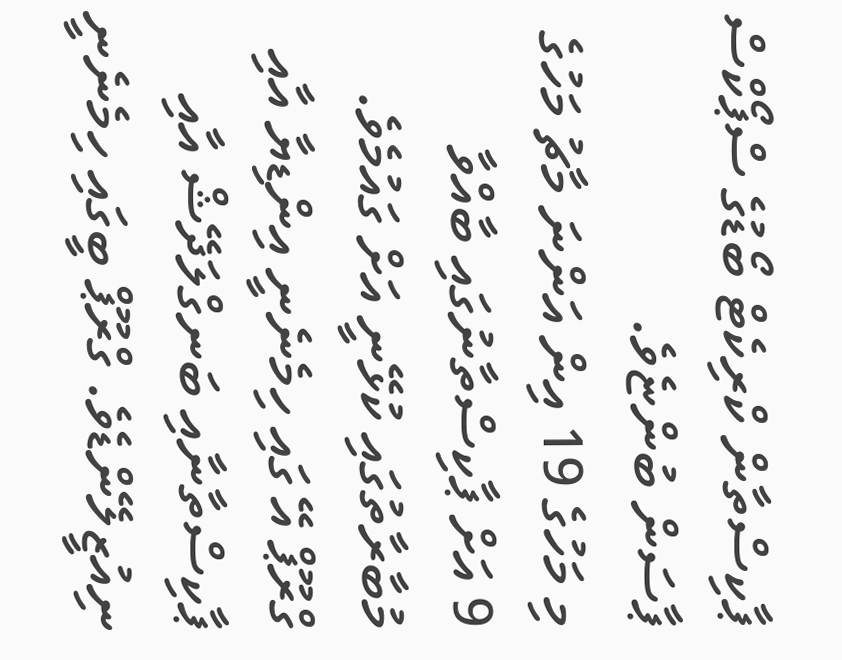ޕާކިސްތާން ކްރިކެޓް ބޯޑުގެ ސްޕޯކްސް ޕާސަން ބުންޏެވެ.
މި މަހުގެ 19 އިން އަންނަ މާޗު މަހުގެ 9 އަށް ޕާކިސްތާނުގައި ބާއްވާ މުބާރާތުގައި ކުޅޭނީ އަށް ގައުމެވެ. ގްރޫޕް އޭ ގައި ހިމެނެނީ އިންޑިޔާ އާއި ޕާކިސްތާނާއި ބަނގްލަދޭޝް އާއި ނިއުޒީލޭންޑެވެ. ގްރޫޕް ބީގައި ހިމެނެނީ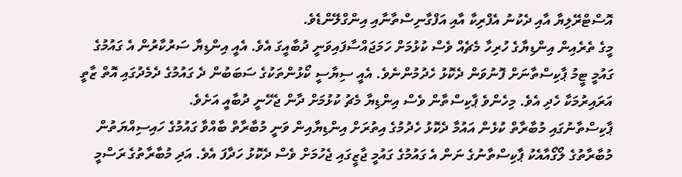އޮސްޓްރޭލިޔާ އާއި ދެކުނު އެފްރިކާ އާއި އަފްގާނިސްތާނާއި އިންގްލޭންޑެވެ.
މީގެ ތެރެއިން އިންޑިޔާގެ ހުރިހާ މެޗެއް ވެސް ކުޅުމަށް ހަމަޖައްސާފައިވަނީ ދުބާއީގަ އެވެ. އެއީ އިންޑިޔާ ސަރުކާރުން އެ ގައުމުގެ ގައުމީ ޓީމު ޕާކިސްތާނަށް ފޮނުވަން ދެކޮޅު ހެދުމުންނެވެ. އެއީ ސިޔާސީ ކޯޅުންތަކުގެ ސަބަބުން ދެ ގައުމުގެ ދެމެދުގައި އޮތް ޒާތީ އަރައިރުމަކާ ހެދި އެވެ. މިހެންވެ ޕާކިސްތާން ވެސް އިންޑިޔާ މެޗު ކުޅުމަށް ދާން ޖެހޭނީ ދުބާއީ އަށެވެ.
ޕާކިސްތާނުގައި މުބާރާތް ކުޅެން އައުމާ ދެކޮޅު ހެދުމުގެ އިތުރަށް އިންޑިޔާއިން ވަނީ މުބާރާތް ބާއްވާ ގައުމުގެ ހައިސިއްޔަތުން މުބާރާތުގެ ލޯގޯއާއެކު ޕާކިސްތާނުގެ ނަން އެ ގައުމުގެ ގައުމީ ޖާޒީގައި ޖެހުމަށް ވެސް ދެކޮޅު ހަދާފަ އެވެ. އަދި މުބާރާތުގެ ރަސްމީ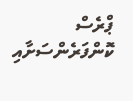ޕްރެސް ކޮންފަރެންސަށާއި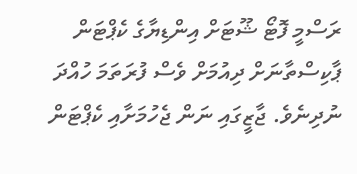ރަސްމީ ފޮޓޯ ޝޫޓަށް އިންޑިޔާގެ ކެޕްޓަން ޕާކިސްތާނަށް ދިއުމަށް ވެސް ފުރަތަމަ ހުއްދަ ނުދިނެވެ. ޖާޒީގައި ނަން ޖެހުމަށާއި ކެޕްޓަން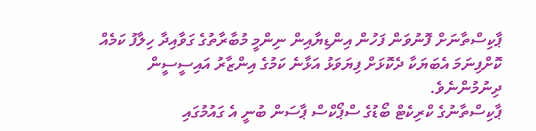ޕާކިސްތާނަށް ފޮނުވަން ފަހުން އިންޑިޔާއިން ނިންމީ މުބާރާތުގެ ގަވާއިދާ ހިލާފު ކަމެއް ކޮށްފިނަމަ އެބަޔަކާ ދެކޮޅަށް ފިޔަވަޅު އަޅާނެ ކަމުގެ އިންޒާރު އައިސީސީން ދިނުމުންނެވެ.
ޕާކިސްތާނުގެ ކްރިކެޓް ބޯޑުގެ ސްޕޯކްސް ޕާސަން ބުނީ އެ ގައުމުގައި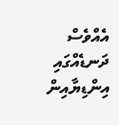އެއްވެސް ދަނޑެއްގައި އިންޑިޔާއިން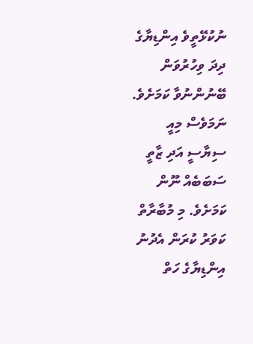ނުކުޅޭތީވެ އިންޑިޔާގެ ދިދަ ވިހުރުވަން ބޭނުންނުވާ ކަމަށެވެ. ނަމަވެސް މިއީ ސިޔާސީ އަދި ޒާތީ ސަބަބެއް ނޫން ކަމަށެވެ. މި މުބާރާތް ކަވަރު ކުރަން އެދުނު އިންޑިޔާގެ ހަތް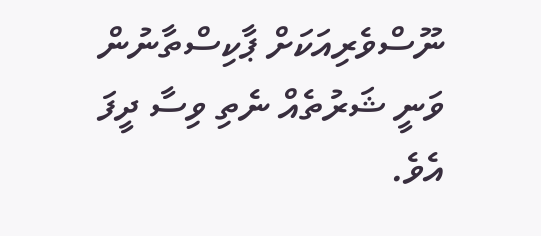ނޫސްވެރިއަކަށް ޕާކިސްތާނުން ވަނީ ޝަރުތެއް ނެތި ވިސާ ދީފަ އެވެ.